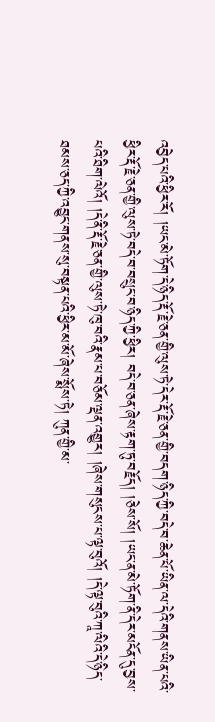འབྱེད་པའི་ཕྱིར་རོ། །ཡང་མེ་ཏོག་དེ་ཉིད་རྡོ་རྗེ་ཅན་གྱི་ལུས་ཏེ་དེར་རྡོ་རྗེ་ཅན་གྱི་བདག་ཉིད་ཀྱི་བདེ་བ་ཆེན་པོ་ཡིན་ལ་དེའི་གནས་ཡིན་པའི་ཕྱིར་རྡོ་རྗེ་ཅན་གྱི་ལུས་ཏེ་བདེ་བ་བསྲུང་བ་ཉིད་ཀྱི་ཕྱིར། བདེ་བ་ཅན་ཞེས་རྟག་ཏུ་བརྗོད། །ཅེས་སོ། །ཡང་ན་མེ་ཏོག་ནི་དེར་མངོན་དུ་བྱས་པའི་ཐིག་ལེའོ། །དེ་ནི་རྡོ་རྗེ་ཅན་གྱི་ལུས་ཏེ་ཁུ་བའི་རྣམ་པ་བཅོམ་ལྡན་འགྱུར། །ཞེས་གསུངས་པ་ལྟ་བུའོ། །དེ་ལྟ་བུའི་ཀཱ་ལིའི་དེ་ཉིད་ཐམས་ཅད་ཀྱི་འབྱུང་གནས་སུ་བསྟན་པའི་ཕྱིར་མ་མོ་ཞེས་སྨོས་ཏེ། ཀུན་གྱི་མ་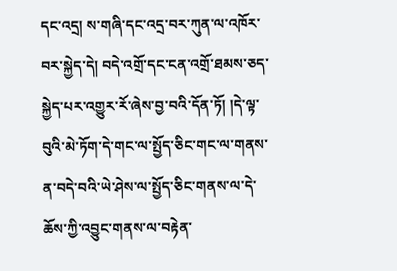དང་འདྲ། ས་གཞི་དང་འདྲ་བར་ཀུན་ལ་འཁོར་བར་སྐྱེད་དེ། བདེ་འགྲོ་དང་ངན་འགྲོ་ཐམས་ཅད་སྐྱེད་པར་འགྱུར་རོ་ཞེས་བྱ་བའི་དོན་ཏོ། །དེ་ལྟ་བུའི་མེ་ཏོག་དེ་གང་ལ་སྤྱོད་ཅིང་གང་ལ་གནས་ན་བདེ་བའི་ཡེ་ཤེས་ལ་སྤྱོད་ཅིང་གནས་ལ་དེ་ཆོས་ཀྱི་འབྱུང་གནས་ལ་བརྟེན་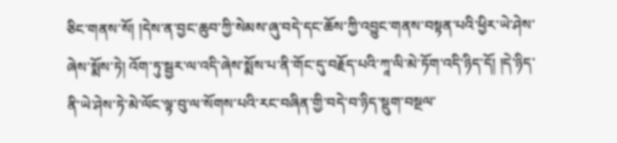ཅིང་གནས་སོ། །དེས་ན་བྱང་ཆུབ་ཀྱི་སེམས་ཞུ་བདེ་དང་ཆོས་ཀྱི་འབྱུང་གནས་བསྟན་པའི་ཕྱིར་ཡེ་ཤེས་ཞེས་སྨོས་ཏེ། འོག་ཏུ་སྦྱར་ལ་འདི་ཞེས་སྨོས་པ་ནི་གོང་དུ་བརྗོད་པའི་ཀཱ་ལི་མེ་ཏོག་འདི་ཉིད་དོ། །དེ་ཉིད་ནི་ཡེ་ཤེས་ཏེ་མེ་ལོང་ལྟ་བུ་ལ་སོགས་པའི་རང་བཞིན་གྱི་བདེ་བ་ཉིད་སྡུག་བསྔལ་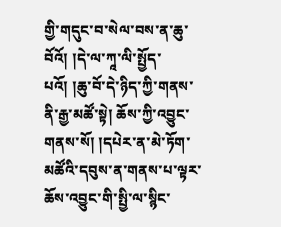གྱི་གདུང་བ་སེལ་བས་ན་ཆུ་བོའོ། །དེ་ལ་ཀཱ་ལི་སྤྱོད་པའོ། །ཆུ་བོ་དེ་ཉིད་ཀྱི་གནས་ནི་རྒྱ་མཚོ་སྟེ། ཆོས་ཀྱི་འབྱུང་གནས་སོ། །དཔེར་ན་མེ་ཏོག་མཚོའི་དབུས་ན་གནས་པ་ལྟར་ཆོས་འབྱུང་གི་སྤྱི་ལ་སྙིང་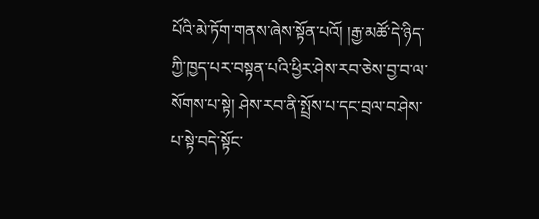པོའི་མེ་ཏོག་གནས་ཞེས་སྟོན་པའོ། །རྒྱ་མཚོ་དེ་ཉིད་ཀྱི་ཁྱད་པར་བསྟན་པའི་ཕྱིར་ཤེས་རབ་ཅེས་བྱ་བ་ལ་སོགས་པ་སྟེ། ཤེས་རབ་ནི་སྤྲོས་པ་དང་བྲལ་བ་ཤེས་པ་སྟེ་བདེ་སྟོང་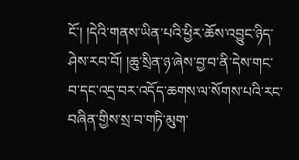ངོ་། །དེའི་གནས་ཡིན་པའི་ཕྱིར་ཆོས་འབྱུང་ཉིད་ཤེས་རབ་བོ། །ཆུ་སྲིན་ཉ་ཞེས་བྱ་བ་ནི་དེས་གང་བ་དང་འདྲ་བར་འདོད་ཆགས་ལ་སོགས་པའི་རང་བཞིན་གྱིས་སྲ་བ་གཏི་མུག་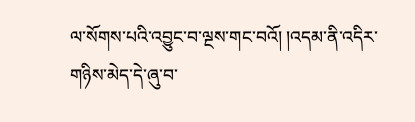ལ་སོགས་པའི་འབྱུང་བ་ལྔས་གང་བའོ། །འདམ་ནི་འདིར་གཉིས་མེད་དེ་ཞུ་བ་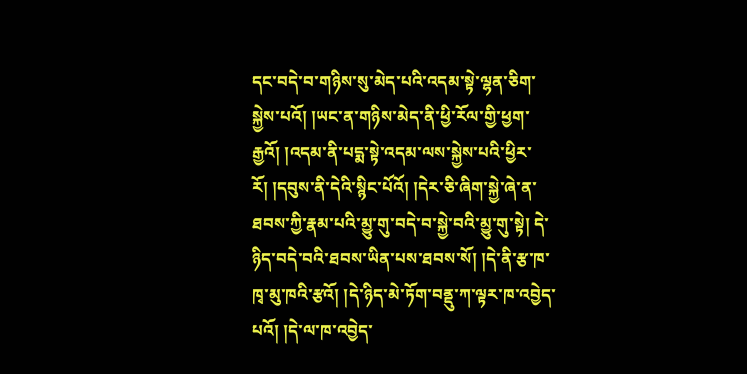དང་བདེ་བ་གཉིས་སུ་མེད་པའི་འདམ་སྟེ་ལྷན་ཅིག་སྐྱེས་པའོ། །ཡང་ན་གཉིས་མེད་ནི་ཕྱི་རོལ་གྱི་ཕྱག་རྒྱའོ། །འདམ་ནི་པདྨ་སྟེ་འདམ་ལས་སྐྱེས་པའི་ཕྱིར་རོ། །དབུས་ནི་དེའི་སྙིང་པོའོ། །དེར་ཅི་ཞིག་སྐྱེ་ཞེ་ན་ཐབས་ཀྱི་རྣམ་པའི་མྱུ་གུ་བདེ་བ་སྐྱེ་བའི་མྱུ་གུ་སྟེ། དེ་ཉིད་བདེ་བའི་ཐབས་ཡིན་པས་ཐབས་སོ། །དེ་ནི་རྩ་ཁ་ཁྭ་མུ་ཁའི་རྩའོ། །དེ་ཉིད་མེ་ཏོག་བནྡུ་ཀ་ལྟར་ཁ་འབྱེད་པའོ། །དེ་ལ་ཁ་འབྱེད་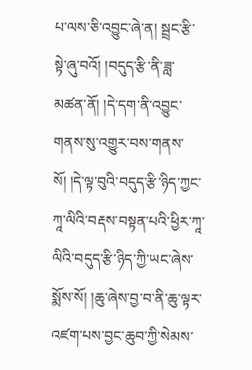པ་ལས་ཅི་འབྱུང་ཞེ་ན། སྦྲང་རྩི་སྟེ་ཞུ་བའོ། །བདུད་རྩི་ནི་ཟླ་མཚན་ནོ། །དེ་དག་ནི་འབྱུང་གནས་སུ་འགྱུར་བས་གནས་སོ། །དེ་ལྟ་བུའི་བདུད་རྩི་ཉིད་ཀྱང་ཀཱ་ལིའི་བརྡས་བསྟན་པའི་ཕྱིར་ཀཱ་ལིའི་བདུད་རྩི་ཉིད་ཀྱི་ཡང་ཞེས་སྨོས་སོ། །ཆུ་ཞེས་བྱ་བ་ནི་ཆུ་ལྟར་འཛག་པས་བྱང་ཆུབ་ཀྱི་སེམས་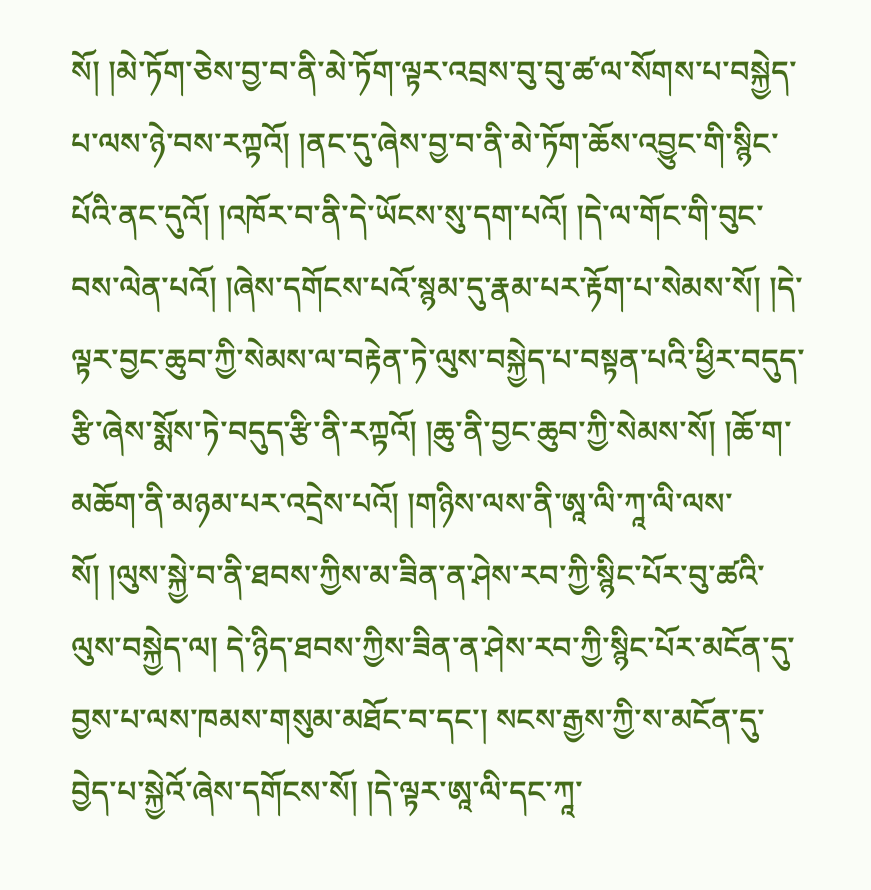སོ། །མེ་ཏོག་ཅེས་བྱ་བ་ནི་མེ་ཏོག་ལྟར་འབྲས་བུ་བུ་ཚ་ལ་སོགས་པ་བསྐྱེད་པ་ལས་ཉེ་བས་རཀྟའོ། །ནང་དུ་ཞེས་བྱ་བ་ནི་མེ་ཏོག་ཆོས་འབྱུང་གི་སྙིང་པོའི་ནང་དུའོ། །འཁོར་བ་ནི་དེ་ཡོངས་སུ་དག་པའོ། །དེ་ལ་གོང་གི་བུང་བས་ལེན་པའོ། །ཞེས་དགོངས་པའོ་སྙམ་དུ་རྣམ་པར་རྟོག་པ་སེམས་སོ། །དེ་ལྟར་བྱང་ཆུབ་ཀྱི་སེམས་ལ་བརྟེན་ཏེ་ལུས་བསྐྱེད་པ་བསྟན་པའི་ཕྱིར་བདུད་རྩི་ཞེས་སྨོས་ཏེ་བདུད་རྩི་ནི་རཀྟའོ། །ཆུ་ནི་བྱང་ཆུབ་ཀྱི་སེམས་སོ། །ཆོ་ག་མཆོག་ནི་མཉམ་པར་འདྲེས་པའོ། །གཉིས་ལས་ནི་ཨཱ་ལི་ཀཱ་ལི་ལས་སོ། །ལུས་སྐྱེ་བ་ནི་ཐབས་ཀྱིས་མ་ཟིན་ན་ཤེས་རབ་ཀྱི་སྙིང་པོར་བུ་ཚའི་ལུས་བསྐྱེད་ལ། དེ་ཉིད་ཐབས་ཀྱིས་ཟིན་ན་ཤེས་རབ་ཀྱི་སྙིང་པོར་མངོན་དུ་བྱས་པ་ལས་ཁམས་གསུམ་མཐོང་བ་དང་། སངས་རྒྱས་ཀྱི་ས་མངོན་དུ་བྱེད་པ་སྐྱེའོ་ཞེས་དགོངས་སོ། །དེ་ལྟར་ཨཱ་ལི་དང་ཀཱ་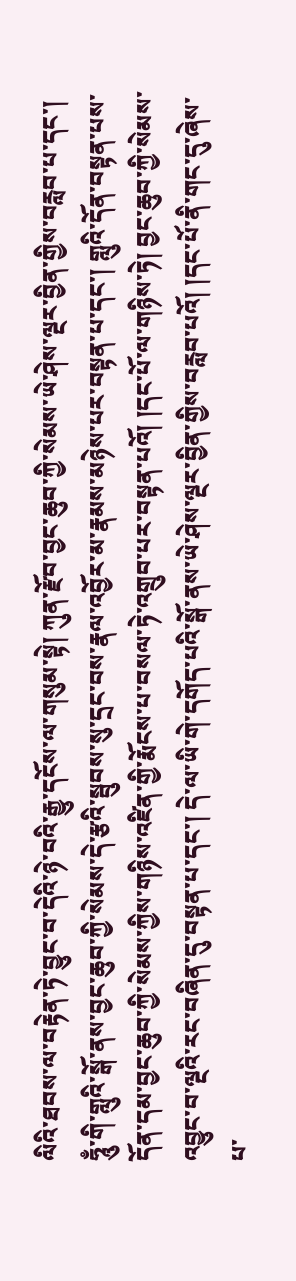ལིའི་ཐབས་ལ་བརྟེན་ཏེ་བྱུང་བ་དེའི་ཉེ་བའི་རྒྱུ་དངོས་ལ་གསུམ་སྟེ། ཀུན་རྫོབ་བྱང་ཆུབ་ཀྱི་སེམས་ཡེ་ཤེས་ལྔར་བྱིན་གྱིས་བརླབ་པ་དང་། ཧཱུྃ་གི་གླུའི་སྒོ་ནས་བྱང་ཆུབ་ཀྱི་སེམས་དེ་རྩའི་སྦུབས་སུ་དྲང་བས་རྣལ་འབྱོར་མ་རྣམས་མཉེས་པར་བསྟན་པ་དང་། གླུའི་དོན་བསྟན་པས་དོན་དམ་བྱང་ཆུབ་ཀྱི་སེམས་ཀྱིས་གཉིས་འཛིན་གྱི་རྨོངས་པ་བསལ་ཏེ་འགྲུབ་པར་བསྟན་པའོ། །དང་པོ་ལ་གཉིས་ཏེ། བྱང་ཆུབ་ཀྱི་སེམས་འབྱུང་བ་ལྔའི་རང་བཞིན་དུ་བསྟན་པ་དང་། དེ་ལ་ཡི་གེ་དགོད་པའི་སྒོ་ནས་ཡེ་ཤེས་ལྔར་བྱིན་གྱིས་བརླབ་པའོ། །དང་པོ་ནི་གང་དུ་ཞེས་པ་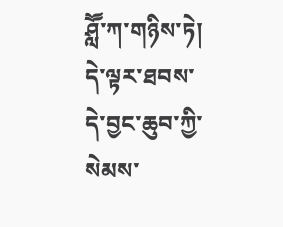ཤླཽ་ཀ་གཉིས་ཏེ། དེ་ལྟར་ཐབས་དེ་བྱང་ཆུབ་ཀྱི་སེམས་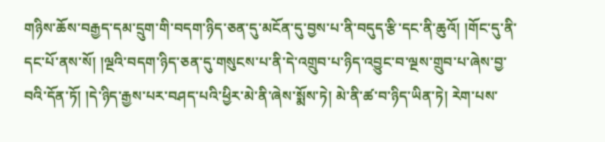གཉིས་ཆོས་བརྒྱད་དམ་དྲུག་གི་བདག་ཉིད་ཅན་དུ་མངོན་དུ་བྱས་པ་ནི་བདུད་རྩི་དང་ནི་ཆུའོ། །གོང་དུ་ནི་དང་པོ་ནས་སོ། །ལྔའི་བདག་ཉིད་ཅན་དུ་གསུངས་པ་ནི་དེ་འགྲུབ་པ་ཉིད་འབྱུང་བ་ལྔས་གྲུབ་པ་ཞེས་བྱ་བའི་དོན་ཏོ། །དེ་ཉིད་རྒྱས་པར་བཤད་པའི་ཕྱིར་མེ་ནི་ཞེས་སྨོས་ཏེ། མེ་ནི་ཚ་བ་ཉིད་ཡིན་ཏེ། རེག་པས་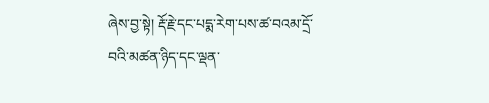ཞེས་བྱ་སྟེ། རྡོ་རྗེ་དང་པདྨ་རེག་པས་ཚ་བའམ་དྲོ་བའི་མཚན་ཉིད་དང་ལྡན་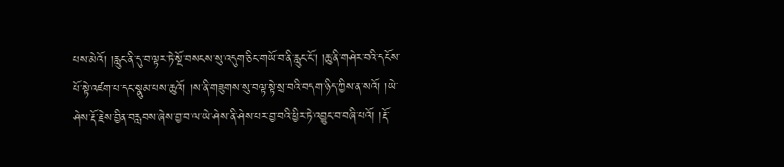པས་མེའོ། །རླུང་ནི་དུ་བ་ལྟར་ཏེ་སྔོ་བསངས་སུ་འདུག་ཅིང་གཡོ་བ་ནི་རླུང་ངོ་། །ཆུ་ནི་གཤེར་བའི་དངོས་པོ་སྟེ་འཛག་པ་དང་སྣུམ་པས་ཆུའོ། །ས་ནི་གཟུགས་སུ་བལྟ་སྟེ་སྲ་བའི་བདག་ཉིད་ཀྱིས་ན་སའོ། །ཡེ་ཤེས་རྡོ་རྗེས་བྱིན་བརླབས་ཞེས་བྱ་བ་ལ་ཡེ་ཤེས་ནི་ཤེས་པར་བྱ་བའི་ཕྱིར་ཏེ་འབྱུང་བ་བཞི་པའོ། །རྡོ་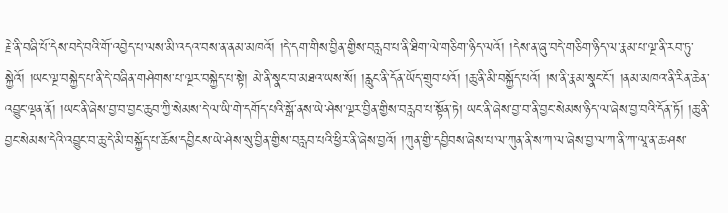རྗེ་ནི་བཞི་པོ་དེས་བདེ་བའི་གོ་འབྱེད་པ་ལས་མི་འདའ་བས་ན་ནམ་མཁའོ། །དེ་དག་གིས་བྱིན་གྱིས་བརླབ་པ་ནི་ཐིག་ལེ་གཅིག་ཉིད་ལའོ། །དེས་ན་ཞུ་བདེ་གཅིག་ཉིད་ལ་རྣམ་པ་ལྔ་ནི་རབ་ཏུ་སྐྱེའོ། །ཡང་ལྔ་བསྐྱེད་པ་ནི་དེ་བཞིན་གཤེགས་པ་ལྔར་བསྐྱེད་པ་སྟེ། མེ་ནི་སྣང་བ་མཐའ་ཡས་སོ། །རླུང་ནི་དོན་ཡོད་གྲུབ་པའོ། །ཆུ་ནི་མི་བསྐྱོད་པའོ། །ས་ནི་རྣམ་སྣང་ངོ་། །ནམ་མཁའ་ནི་རིན་ཆེན་འབྱུང་ལྡན་ནོ། །ཡང་ནི་ཞེས་བྱ་བ་བྱང་ཆུབ་ཀྱི་སེམས་དེ་ལ་ཡི་གེ་དགོད་པའི་སྒོ་ནས་ཡེ་ཤེས་ལྔར་བྱིན་གྱིས་བརླབ་པ་སྟོན་ཏེ། ཡང་ནི་ཞེས་བྱ་བ་ནི་བྱང་སེམས་ཉིད་ལ་ཞེས་བྱ་བའི་དོན་ཏོ། །ཆུ་ནི་བྱང་སེམས་དེའི་འབྱུང་བ་ཆུ་དེ་མི་བསྐྱོད་པ་ཆོས་དབྱིངས་ཡེ་ཤེས་སུ་བྱིན་གྱིས་བརླབ་པའི་ཕྱིར་ནི་ཞེས་བྱའོ། །ཀུན་གྱི་དབྱིབས་ཞེས་པ་ལ་ཀུན་ནི་ས་ཀ་ལ་ཞེས་བྱ་ལ་ཀ་ནི་ཀ་ལཱ་ན་ཆ་ཤས་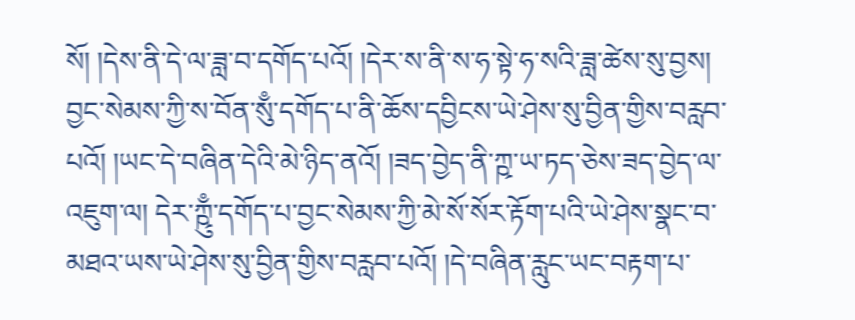སོ། །དེས་ནི་དེ་ལ་ཟླ་བ་དགོད་པའོ། །དེར་ས་ནི་ས་ཧ་སྟེ་ཧ་སའི་ཟླ་ཚེས་སུ་བྱས། བྱང་སེམས་ཀྱི་ས་བོན་སུྃ་དགོད་པ་ནི་ཆོས་དབྱིངས་ཡེ་ཤེས་སུ་བྱིན་གྱིས་བརླབ་པའོ། །ཡང་དེ་བཞིན་དེའི་མེ་ཉིད་ནའོ། །ཟད་བྱེད་ནི་ཀྵ་ཡ་ཏད་ཅེས་ཟད་བྱེད་ལ་འཇུག་ལ། དེར་ཀྵུྃ་དགོད་པ་བྱང་སེམས་ཀྱི་མེ་སོ་སོར་རྟོག་པའི་ཡེ་ཤེས་སྣང་བ་མཐའ་ཡས་ཡེ་ཤེས་སུ་བྱིན་གྱིས་བརླབ་པའོ། །དེ་བཞིན་རླུང་ཡང་བརྟག་པ་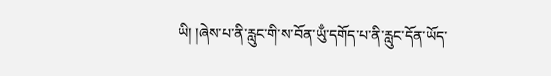ཡི། །ཞེས་པ་ནི་རླུང་གི་ས་བོན་ཡུྃ་དགོད་པ་ནི་རླུང་དོན་ཡོད་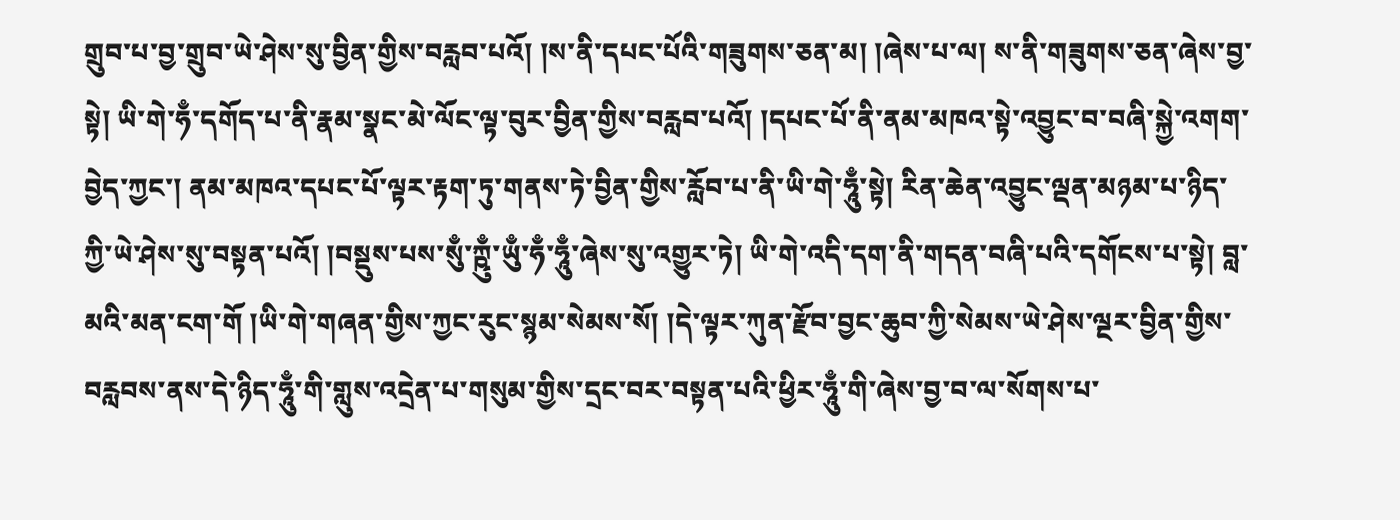གྲུབ་པ་བྱ་གྲུབ་ཡེ་ཤེས་སུ་བྱིན་གྱིས་བརླབ་པའོ། །ས་ནི་དཔང་པོའི་གཟུགས་ཅན་མ། །ཞེས་པ་ལ། ས་ནི་གཟུགས་ཅན་ཞེས་བྱ་སྟེ། ཡི་གེ་ཧྃ་དགོད་པ་ནི་རྣམ་སྣང་མེ་ལོང་ལྟ་བུར་བྱིན་གྱིས་བརླབ་པའོ། །དཔང་པོ་ནི་ནམ་མཁའ་སྟེ་འབྱུང་བ་བཞི་སྐྱེ་འགག་བྱེད་ཀྱང་། ནམ་མཁའ་དཔང་པོ་ལྟར་རྟག་ཏུ་གནས་ཏེ་བྱིན་གྱིས་རློབ་པ་ནི་ཡི་གེ་ཧཱུྃ་སྟེ། རིན་ཆེན་འབྱུང་ལྡན་མཉམ་པ་ཉིད་ཀྱི་ཡེ་ཤེས་སུ་བསྟན་པའོ། །བསྡུས་པས་སུྃ་ཀྵུྃ་ཡུྃ་ཧྃ་ཧཱུྃ་ཞེས་སུ་འགྱུར་ཏེ། ཡི་གེ་འདི་དག་ནི་གདན་བཞི་པའི་དགོངས་པ་སྟེ། བླ་མའི་མན་ངག་གོ །ཡི་གེ་གཞན་གྱིས་ཀྱང་རུང་སྙམ་སེམས་སོ། །དེ་ལྟར་ཀུན་རྫོབ་བྱང་ཆུབ་ཀྱི་སེམས་ཡེ་ཤེས་ལྔར་བྱིན་གྱིས་བརླབས་ནས་དེ་ཉིད་ཧཱུྃ་གི་གླུས་འདྲེན་པ་གསུམ་གྱིས་དྲང་བར་བསྟན་པའི་ཕྱིར་ཧཱུྃ་གི་ཞེས་བྱ་བ་ལ་སོགས་པ་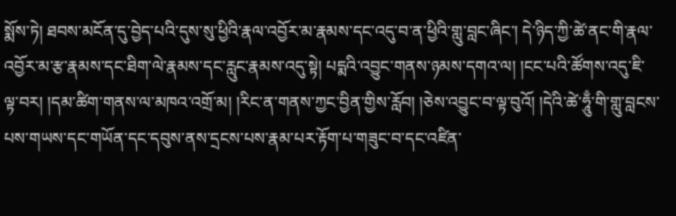སྨོས་ཏེ། ཐབས་མངོན་དུ་བྱེད་པའི་དུས་སུ་ཕྱིའི་རྣལ་འབྱོར་མ་རྣམས་དང་འདུ་བ་ན་ཕྱིའི་གླུ་བླང་ཞིང་། དེ་ཉིད་ཀྱི་ཚེ་ནང་གི་རྣལ་འབྱོར་མ་རྩ་རྣམས་དང་ཐིག་ལེ་རྣམས་དང་རླུང་རྣམས་འདུ་སྟེ། པདྨའི་འབྱུང་གནས་ཉམས་དགའ་ལ། །ངང་པའི་ཚོགས་འདུ་ཇི་ལྟ་བར། །དམ་ཚིག་གནས་ལ་མཁའ་འགྲོ་མ། །རིང་ན་གནས་ཀྱང་བྱིན་གྱིས་རློབ། །ཅེས་འབྱུང་བ་ལྟ་བུའོ། །དེའི་ཚེ་ཧཱུྃ་གི་གླུ་བླངས་པས་གཡས་དང་གཡོན་དང་དབུས་ནས་དྲངས་པས་རྣམ་པར་རྟོག་པ་གཟུང་བ་དང་འཛིན་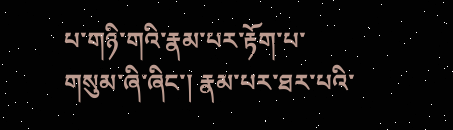པ་གཉི་གའི་རྣམ་པར་རྟོག་པ་གསུམ་ཞི་ཞིང་། རྣམ་པར་ཐར་པའི་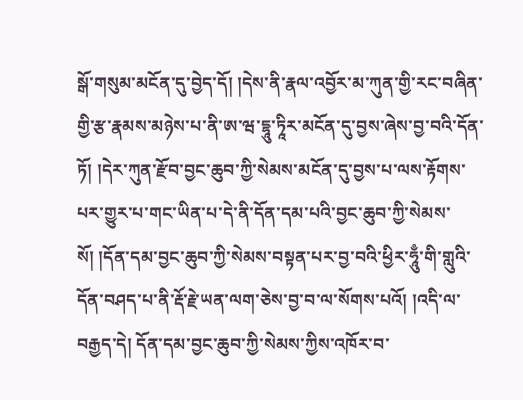སྒོ་གསུམ་མངོན་དུ་བྱེད་དོ། །དེས་ནི་རྣལ་འབྱོར་མ་ཀུན་གྱི་རང་བཞིན་གྱི་རྩ་རྣམས་མཉེས་པ་ནི་ཨ་ཝ་དྷཱུ་ཏཱིར་མངོན་དུ་བྱས་ཞེས་བྱ་བའི་དོན་ཏོ། །དེར་ཀུན་རྫོབ་བྱང་ཆུབ་ཀྱི་སེམས་མངོན་དུ་བྱས་པ་ལས་རྟོགས་པར་གྱུར་པ་གང་ཡིན་པ་དེ་ནི་དོན་དམ་པའི་བྱང་ཆུབ་ཀྱི་སེམས་སོ། །དོན་དམ་བྱང་ཆུབ་ཀྱི་སེམས་བསྟན་པར་བྱ་བའི་ཕྱིར་ཧཱུྃ་གི་གླུའི་དོན་བཤད་པ་ནི་རྡོ་རྗེ་ཡན་ལག་ཅེས་བྱ་བ་ལ་སོགས་པའོ། །འདི་ལ་བརྒྱད་དེ། དོན་དམ་བྱང་ཆུབ་ཀྱི་སེམས་ཀྱིས་འཁོར་བ་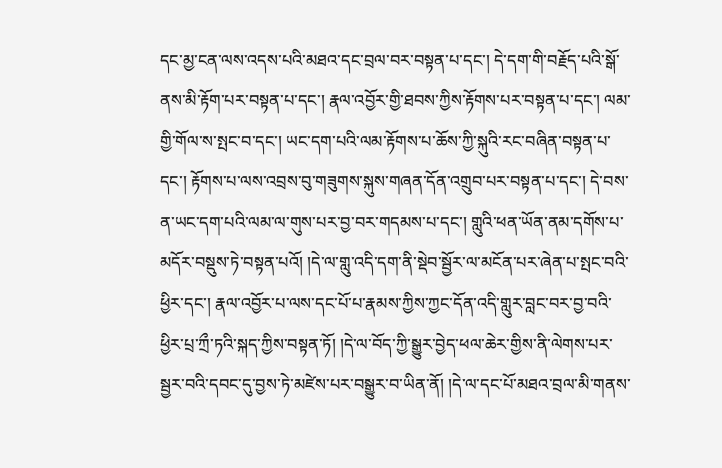དང་མྱ་ངན་ལས་འདས་པའི་མཐའ་དང་བྲལ་བར་བསྟན་པ་དང་། དེ་དག་གི་བརྗོད་པའི་སྒོ་ནས་མི་རྟོག་པར་བསྟན་པ་དང་། རྣལ་འབྱོར་གྱི་ཐབས་ཀྱིས་རྟོགས་པར་བསྟན་པ་དང་། ལམ་གྱི་གོལ་ས་སྤང་བ་དང་། ཡང་དག་པའི་ལམ་རྟོགས་པ་ཆོས་ཀྱི་སྐུའི་རང་བཞིན་བསྟན་པ་དང་། རྟོགས་པ་ལས་འབྲས་བུ་གཟུགས་སྐུས་གཞན་དོན་འགྲུབ་པར་བསྟན་པ་དང་། དེ་བས་ན་ཡང་དག་པའི་ལམ་ལ་གུས་པར་བྱ་བར་གདམས་པ་དང་། གླུའི་ཕན་ཡོན་ནམ་དགོས་པ་མདོར་བསྡུས་ཏེ་བསྟན་པའོ། །དེ་ལ་གླུ་འདི་དག་ནི་སྡེབ་སྦྱོར་ལ་མངོན་པར་ཞེན་པ་སྤང་བའི་ཕྱིར་དང་། རྣལ་འབྱོར་པ་ལས་དང་པོ་པ་རྣམས་ཀྱིས་ཀྱང་དོན་འདི་གླུར་བླང་བར་བྱ་བའི་ཕྱིར་པྲ་ཀྲྀ་ཏའི་སྐད་ཀྱིས་བསྟན་ཏོ། །དེ་ལ་བོད་ཀྱི་སྒྱུར་བྱེད་ཕལ་ཆེར་གྱིས་ནི་ལེགས་པར་སྦྱར་བའི་དབང་དུ་བྱས་ཏེ་མཛེས་པར་བསྒྱུར་བ་ཡིན་ནོ། །དེ་ལ་དང་པོ་མཐའ་བྲལ་མི་གནས་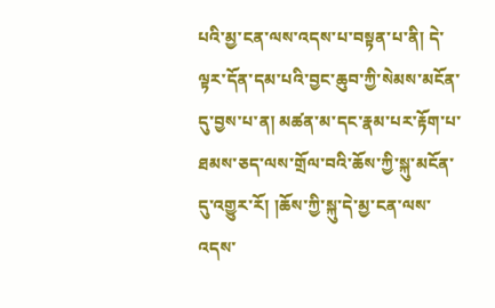པའི་མྱ་ངན་ལས་འདས་པ་བསྟན་པ་ནི། དེ་ལྟར་དོན་དམ་པའི་བྱང་ཆུབ་ཀྱི་སེམས་མངོན་དུ་བྱས་པ་ན། མཚན་མ་དང་རྣམ་པར་རྟོག་པ་ཐམས་ཅད་ལས་གྲོལ་བའི་ཆོས་ཀྱི་སྐུ་མངོན་དུ་འགྱུར་རོ། །ཆོས་ཀྱི་སྐུ་དེ་མྱ་ངན་ལས་འདས་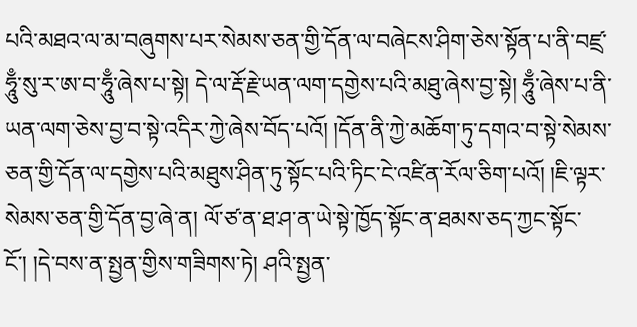པའི་མཐའ་ལ་མ་བཞུགས་པར་སེམས་ཅན་གྱི་དོན་ལ་བཞེངས་ཤིག་ཅེས་སྟོན་པ་ནི་བཛྲ་ཧཱུྃ་སུ་ར་ཨ་བ་ཧཱུྃ་ཞེས་པ་སྟེ། དེ་ལ་རྡོ་རྗེ་ཡན་ལག་དགྱེས་པའི་མཐུ་ཞེས་བྱ་སྟེ། ཧཱུྃ་ཞེས་པ་ནི་ཡན་ལག་ཅེས་བྱ་བ་སྟེ་འདིར་ཀྱེ་ཞེས་བོད་པའོ། །དོན་ནི་ཀྱེ་མཆོག་ཏུ་དགའ་བ་སྟེ་སེམས་ཅན་གྱི་དོན་ལ་དགྱེས་པའི་མཐུས་ཤིན་ཏུ་སྟོང་པའི་ཏིང་ངེ་འཛིན་རོལ་ཅིག་པའོ། །ཇི་ལྟར་སེམས་ཅན་གྱི་དོན་བྱ་ཞེ་ན། ལོ་ཙ་ན་ཐ་ཤ་ན་ཡེ་སྟེ་ཁྱོད་སྟོང་ན་ཐམས་ཅད་ཀྱང་སྟོང་ངོ་། །དེ་བས་ན་སྤྱན་གྱིས་གཟིགས་ཏེ། ཤའི་སྤྱན་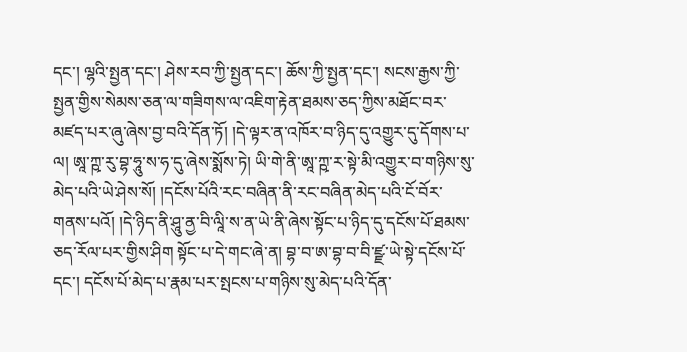དང་། ལྷའི་སྤྱན་དང་། ཤེས་རབ་ཀྱི་སྤྱན་དང་། ཆོས་ཀྱི་སྤྱན་དང་། སངས་རྒྱས་ཀྱི་སྤྱན་གྱིས་སེམས་ཅན་ལ་གཟིགས་ལ་འཇིག་རྟེན་ཐམས་ཅད་ཀྱིས་མཐོང་བར་མཛད་པར་ཞུ་ཞེས་བྱ་བའི་དོན་ཏོ། །དེ་ལྟར་ན་འཁོར་བ་ཉིད་དུ་འགྱུར་དུ་དོགས་པ་ལ། ཨཱ་ཀྵ་རུ་བྷ་ཧཱུ་ས་ཧ་དུ་ཞེས་སྨོས་ཏེ། ཡི་གེ་ནི་ཨཱ་ཀྵ་ར་སྟེ་མི་འགྱུར་བ་གཉིས་སུ་མེད་པའི་ཡེ་ཤེས་སོ། །དངོས་པོའི་རང་བཞིན་ནི་རང་བཞིན་མེད་པའི་ངོ་བོར་གནས་པའོ། །དེ་ཉིད་ནི་ཤཱུ་ནྱ་བི་ལཱི་ས་ན་ཡེ་ནི་ཞེས་སྟོང་པ་ཉིད་དུ་དངོས་པོ་ཐམས་ཅད་རོལ་པར་གྱིས་ཤིག སྟོང་པ་དེ་གང་ཞེ་ན། བྷ་བ་ཨ་བྷ་བ་བི་ཛྫ་ཡེ་སྟེ་དངོས་པོ་དང་། དངོས་པོ་མེད་པ་རྣམ་པར་སྤངས་པ་གཉིས་སུ་མེད་པའི་དོན་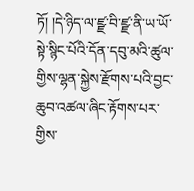ཏོ། །དེ་ཉིད་ལ་ཛྫ་བི་ཛྫ་ནི་ཡ་ཡོ་སྟེ་སྙིང་པོའི་དོན་དབུ་མའི་ཚུལ་གྱིས་ལྷན་སྐྱེས་རྫོགས་པའི་བྱང་ཆུབ་འཚལ་ཞིང་རྟོགས་པར་གྱིས་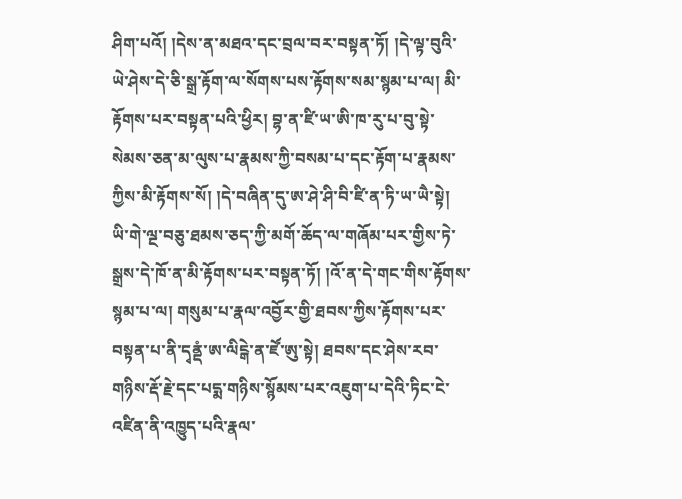ཤིག་པའོ། །དེས་ན་མཐའ་དང་བྲལ་བར་བསྟན་ཏོ། །དེ་ལྟ་བུའི་ཡེ་ཤེས་དེ་ཅི་སྒྲ་རྟོག་ལ་སོགས་པས་རྟོགས་སམ་སྙམ་པ་ལ། མི་རྟོགས་པར་བསྟན་པའི་ཕྱིར། བྷ་ན་ཛི་ཡ་ཨི་ཁ་རུ་པ་བུ་སྟེ་སེམས་ཅན་མ་ལུས་པ་རྣམས་ཀྱི་བསམ་པ་དང་རྟོག་པ་རྣམས་ཀྱིས་མི་རྟོགས་སོ། །དེ་བཞིན་དུ་ཨ་ཤེ་ཤི་བི་ཛི་ན་ཏི་ཡ་ཡཻ་སྟེ། ཡི་གེ་ལྔ་བཅུ་ཐམས་ཅད་ཀྱི་མགོ་ཆོད་ལ་གཞོམ་པར་གྱིས་ཏེ་སྒྲས་དེ་ཁོ་ན་མི་རྟོགས་པར་བསྟན་ཏོ། །འོ་ན་དེ་གང་གིས་རྟོགས་སྙམ་པ་ལ། གསུམ་པ་རྣལ་འབྱོར་གྱི་ཐབས་ཀྱིས་རྟོགས་པར་བསྟན་པ་ནི་དྭནྡཾ་ཨ་ལིངྒེ་ན་ཛོ་ཨུ་སྟེ། ཐབས་དང་ཤེས་རབ་གཉིས་རྡོ་རྗེ་དང་པདྨ་གཉིས་སྙོམས་པར་འཇུག་པ་དེའི་ཏིང་ངེ་འཛིན་ནི་འཁྱུད་པའི་རྣལ་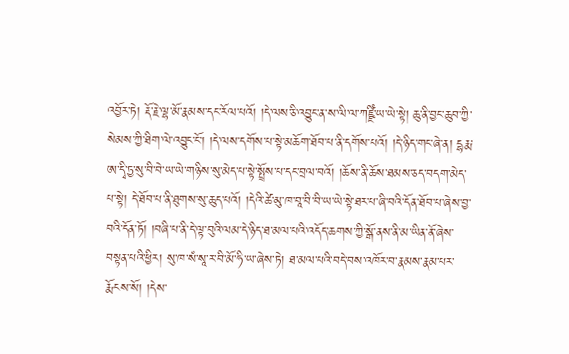འབྱོར་ཏེ། རྡོ་རྗེ་ལྷ་མོ་རྣམས་དང་རོལ་པའོ། །དེ་ལས་ཅི་འབྱུང་ན་ས་ལི་ལ་ཀཛྫིཾ་ཡ་ཡེ་སྟེ། ཆུ་ནི་བྱང་ཆུབ་ཀྱི་སེམས་ཀྱི་ཐིག་ལེ་འབྱུང་ངོ་། །དེ་ལས་དགོས་པ་སྟེ་མཆོག་ཐོབ་པ་ནི་དགོས་པའོ། །དེ་ཉིད་གང་ཞེ་ན། དྷརྨ་ཨ་དྭི་ཏྱ་སུ་བི་བེ་ཡ་ཡེ་གཉིས་སུ་མེད་པ་སྟེ་སྤྲོས་པ་དང་བྲལ་བའོ། །ཆོས་ནི་ཆོས་ཐམས་ཅད་བདག་མེད་པ་སྟེ། དེ་ཐོབ་པ་ནི་ཐུགས་སུ་ཆུད་པའོ། །དེའི་ཚེ་མུ་ཁ་བཱ་བི་བི་ཡ་ཡེ་སྟེ་ཐར་པ་ཞི་བའི་དོན་ཐོབ་པ་ཞེས་བྱ་བའི་དོན་ཏོ། །བཞི་པ་ནི་དེ་ལྟ་བུའི་ལམ་དེ་ཉིད་ཐ་མལ་པའི་འདོད་ཆགས་ཀྱི་སྒོ་ནས་ནི་མ་ཡིན་ནོ་ཞེས་བསྟན་པའི་ཕྱིར། སུ་ཁ་སཾ་སཱ་ར་བི་མོ་ཧི་ཡ་ཞེས་ཏེ། ཐ་མལ་པའི་བདེ་བས་འཁོར་བ་རྣམས་རྣམ་པར་རྨོངས་སོ། །དེས་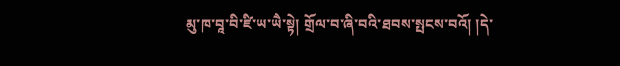མུ་ཁ་བཱ་བི་ཛི་ཡ་ཡཻ་སྟེ། གྲོལ་བ་ཞི་བའི་ཐབས་སྤངས་བའོ། །དེ་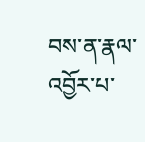བས་ན་རྣལ་འབྱོར་པ་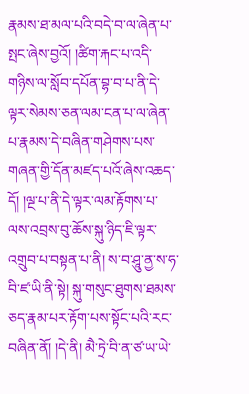རྣམས་ཐ་མལ་པའི་བདེ་བ་ལ་ཞེན་པ་སྤང་ཞེས་བྱའོ། །ཚིག་རྐང་པ་འདི་གཉིས་ལ་སློབ་དཔོན་བྷ་བ་པ་ནི་དེ་ལྟར་སེམས་ཅན་ལམ་ངན་པ་ལ་ཞེན་པ་རྣམས་དེ་བཞིན་གཤེགས་པས་གཞན་གྱི་དོན་མཛད་པའོ་ཞེས་འཆད་དོ། །ལྔ་པ་ནི་དེ་ལྟར་ལམ་རྟོགས་པ་ལས་འབྲས་བུ་ཆོས་སྐུ་ཉིད་ཇི་ལྟར་འགྲུབ་པ་བསྟན་པ་ནི། ས་བ་ཤཱུ་ནྱ་ས་ཧ་བི་ཛ་ཡི་ནི་སྟེ། སྐུ་གསུང་ཐུགས་ཐམས་ཅད་རྣམ་པར་རྟོག་པས་སྟོང་པའི་རང་བཞིན་ནོ། །དེ་ནི། མཻ་ཏྲེ་བི་ན་ཙ་ཡ་ཡེ་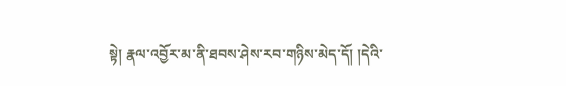སྟེ། རྣལ་འབྱོར་མ་ནི་ཐབས་ཤེས་རབ་གཉིས་མེད་དོ། །དེའི་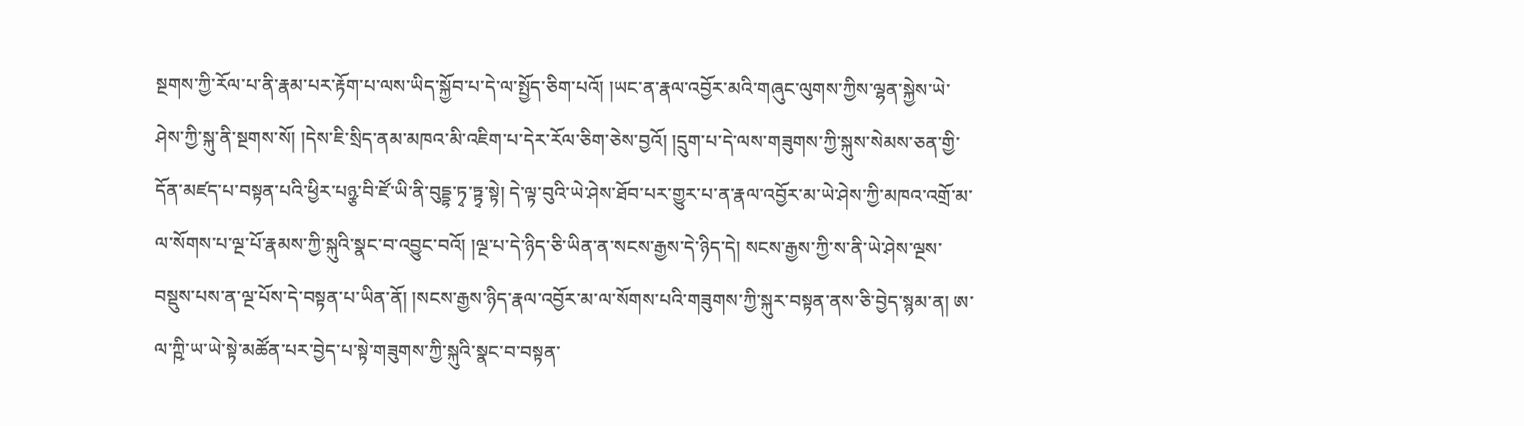སྔགས་ཀྱི་རོལ་པ་ནི་རྣམ་པར་རྟོག་པ་ལས་ཡིད་སྐྱོབ་པ་དེ་ལ་སྤྱོད་ཅིག་པའོ། །ཡང་ན་རྣལ་འབྱོར་མའི་གཞུང་ལུགས་ཀྱིས་ལྷན་སྐྱེས་ཡེ་ཤེས་ཀྱི་སྐུ་ནི་སྔགས་སོ། །དེས་ཇི་སྲིད་ནམ་མཁའ་མི་འཇིག་པ་དེར་རོལ་ཅིག་ཅེས་བྱའོ། །དྲུག་པ་དེ་ལས་གཟུགས་ཀྱི་སྐུས་སེམས་ཅན་གྱི་དོན་མཛད་པ་བསྟན་པའི་ཕྱིར་པཉྩ་བི་ཛོ་ཡི་ནི་བུདྡྷ་ཏྭ་ཏྟྭ་སྟེ། དེ་ལྟ་བུའི་ཡེ་ཤེས་ཐོབ་པར་གྱུར་པ་ན་རྣལ་འབྱོར་མ་ཡེ་ཤེས་ཀྱི་མཁའ་འགྲོ་མ་ལ་སོགས་པ་ལྔ་པོ་རྣམས་ཀྱི་སྐུའི་སྣང་བ་འབྱུང་བའོ། །ལྔ་པ་དེ་ཉིད་ཅི་ཡིན་ན་སངས་རྒྱས་དེ་ཉིད་དེ། སངས་རྒྱས་ཀྱི་ས་ནི་ཡེ་ཤེས་ལྔས་བསྡུས་པས་ན་ལྔ་པོས་དེ་བསྟན་པ་ཡིན་ནོ། །སངས་རྒྱས་ཉིད་རྣལ་འབྱོར་མ་ལ་སོགས་པའི་གཟུགས་ཀྱི་སྐུར་བསྟན་ནས་ཅི་བྱེད་སྙམ་ན། ཨ་ལ་ཀྵི་ཡ་ཡེ་སྟེ་མཚོན་པར་བྱེད་པ་སྟེ་གཟུགས་ཀྱི་སྐུའི་སྣང་བ་བསྟན་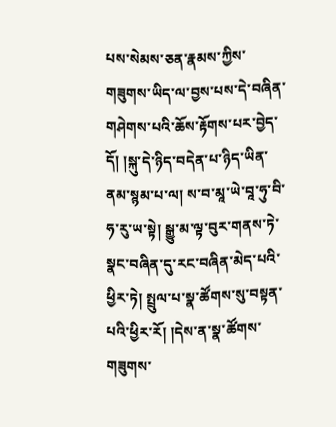པས་སེམས་ཅན་རྣམས་ཀྱིས་གཟུགས་ཡིད་ལ་བྱས་པས་དེ་བཞིན་གཤེགས་པའི་ཆོས་རྟོགས་པར་བྱེད་དོ། །སྐུ་དེ་ཉིད་བདེན་པ་ཉིད་ཡིན་ནམ་སྙམ་པ་ལ། ས་བ་མཱ་ཡེ་བཱ་ཧུ་བི་ཧ་རུ་ཡ་སྟེ། སྒྱུ་མ་ལྟ་བུར་གནས་ཏེ་སྣང་བཞིན་དུ་རང་བཞིན་མེད་པའི་ཕྱིར་ཏེ། སྤྲུལ་པ་སྣ་ཚོགས་སུ་བསྟན་པའི་ཕྱིར་རོ། །དེས་ན་སྣ་ཚོགས་གཟུགས་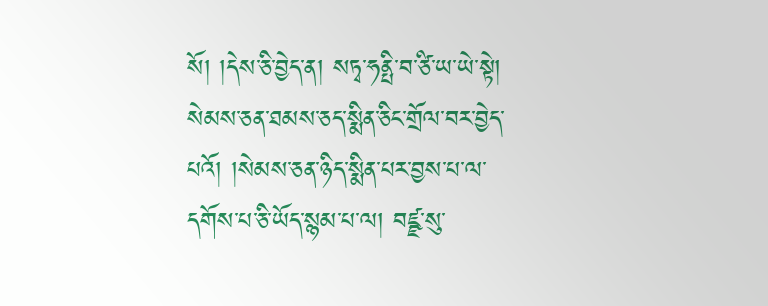སོ། །དེས་ཅི་བྱེད་ན། སཏྭ་ཧནྤི་བ་ཙི་ཡ་ཡེ་སྟེ། སེམས་ཅན་ཐམས་ཅད་སྨིན་ཅིང་གྲོལ་བར་བྱེད་པའོ། །སེམས་ཅན་ཉིད་སྨིན་པར་བྱས་པ་ལ་དགོས་པ་ཅི་ཡོད་སྙམ་པ་ལ། བཛྫ་སུ་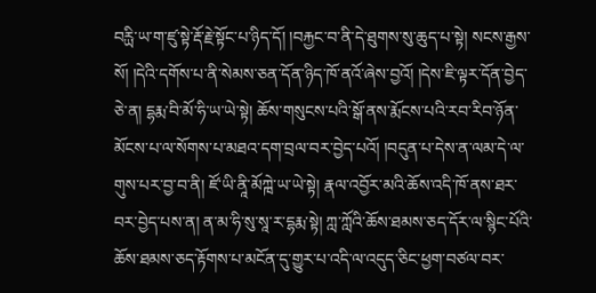བརྻི་ཡ་ག་ཛུ་སྟེ་རྡོ་རྗེ་སྟོང་པ་ཉིད་དོ། །བརྐྱང་བ་ནི་དེ་ཐུགས་སུ་ཆུད་པ་སྟེ། སངས་རྒྱས་སོ། །དེའི་དགོས་པ་ནི་སེམས་ཅན་དོན་ཉིད་ཁོ་ནའོ་ཞེས་བྱའོ། །དེས་ཇི་ལྟར་དོན་བྱེད་ཅེ་ན། དྷརྨ་བི་མོ་ཧི་ཡ་ཡེ་སྟེ། ཆོས་གསུངས་པའི་སྒོ་ནས་རྨོངས་པའི་རབ་རིབ་ཉོན་མོངས་པ་ལ་སོགས་པ་མཐའ་དག་བྲལ་བར་བྱེད་པའོ། །བདུན་པ་དེས་ན་ལམ་དེ་ལ་གུས་པར་བྱ་བ་ནི། ཛོ་ཡི་ནཱི་མོཀྑེ་ཡ་ཡེ་སྟེ། རྣལ་འབྱོར་མའི་ཆོས་འདི་ཁོ་ནས་ཐར་བར་བྱེད་པས་ན། ན་མ་ཧི་སུ་སཱ་ར་དྷརྨ་སྟེ། ཀླ་ཀློའི་ཆོས་ཐམས་ཅད་དོར་ལ་སྙིང་པོའི་ཆོས་ཐམས་ཅད་རྟོགས་པ་མངོན་དུ་གྱུར་པ་འདི་ལ་འདུད་ཅིང་ཕྱག་བཙལ་བར་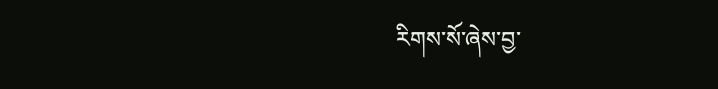རིགས་སོ་ཞེས་བྱ་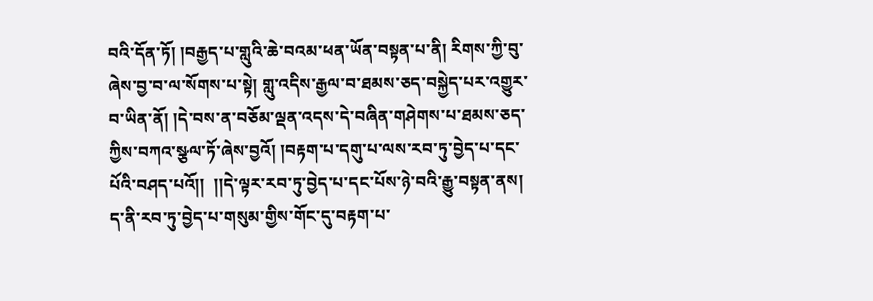བའི་དོན་ཏོ། །བརྒྱད་པ་གླུའི་ཆེ་བའམ་ཕན་ཡོན་བསྟན་པ་ནི། རིགས་ཀྱི་བུ་ཞེས་བྱ་བ་ལ་སོགས་པ་སྟེ། གླུ་འདིས་རྒྱལ་བ་ཐམས་ཅད་བསྐྱེད་པར་འགྱུར་བ་ཡིན་ནོ། །དེ་བས་ན་བཅོམ་ལྡན་འདས་དེ་བཞིན་གཤེགས་པ་ཐམས་ཅད་ཀྱིས་བཀའ་སྩལ་ཏོ་ཞེས་བྱའོ། །བརྟག་པ་དགུ་པ་ལས་རབ་ཏུ་བྱེད་པ་དང་པོའི་བཤད་པའོ།།  །།དེ་ལྟར་རབ་ཏུ་བྱེད་པ་དང་པོས་ཉེ་བའི་རྒྱུ་བསྟན་ནས། ད་ནི་རབ་ཏུ་བྱེད་པ་གསུམ་གྱིས་གོང་དུ་བརྟག་པ་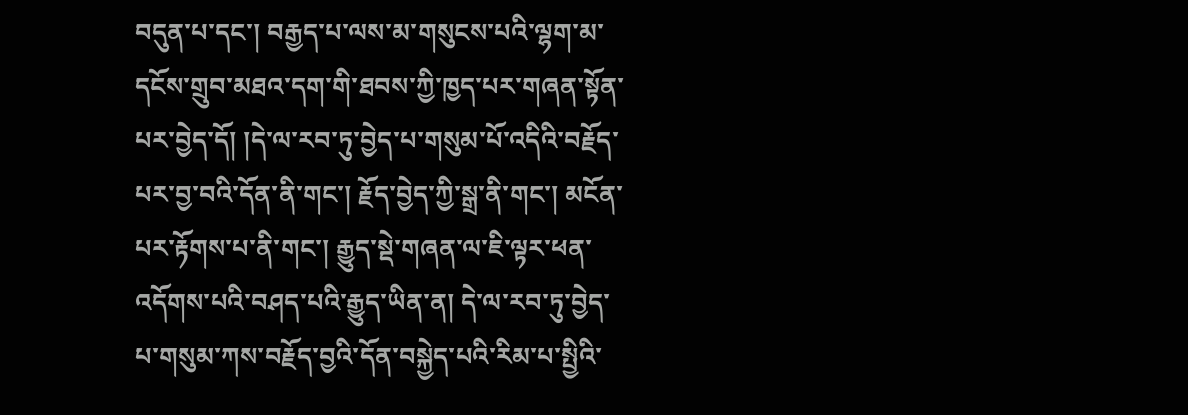བདུན་པ་དང་། བརྒྱད་པ་ལས་མ་གསུངས་པའི་ལྷག་མ་དངོས་གྲུབ་མཐའ་དག་གི་ཐབས་ཀྱི་ཁྱད་པར་གཞན་སྟོན་པར་བྱེད་དོ། །དེ་ལ་རབ་ཏུ་བྱེད་པ་གསུམ་པོ་འདིའི་བརྗོད་པར་བྱ་བའི་དོན་ནི་གང་། རྗོད་བྱེད་ཀྱི་སྒྲ་ནི་གང་། མངོན་པར་རྟོགས་པ་ནི་གང་། རྒྱུད་སྡེ་གཞན་ལ་ཇི་ལྟར་ཕན་འདོགས་པའི་བཤད་པའི་རྒྱུད་ཡིན་ན། དེ་ལ་རབ་ཏུ་བྱེད་པ་གསུམ་ཀས་བརྗོད་བྱའི་དོན་བསྐྱེད་པའི་རིམ་པ་སྤྱིའི་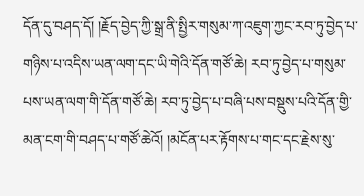དོན་དུ་བཤད་དོ། །རྗོད་བྱེད་ཀྱི་སྒྲ་ནི་སྤྱིར་གསུམ་ཀ་འཇུག་ཀྱང་རབ་ཏུ་བྱེད་པ་གཉིས་པ་འདིས་ཡན་ལག་དང་ཡི་གེའི་དོན་གཙོ་ཆེ། རབ་ཏུ་བྱེད་པ་གསུམ་པས་ཡན་ལག་གི་དོན་གཙོ་ཆེ། རབ་ཏུ་བྱེད་པ་བཞི་པས་བསྡུས་པའི་དོན་གྱི་མན་ངག་གི་བཤད་པ་གཙོ་ཆེའོ། །མངོན་པར་རྟོགས་པ་གང་དང་རྗེས་སུ་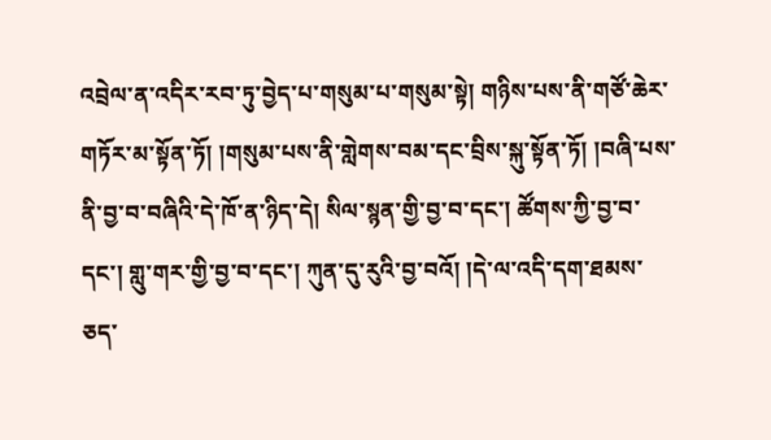འབྲེལ་ན་འདིར་རབ་ཏུ་བྱེད་པ་གསུམ་པ་གསུམ་སྟེ། གཉིས་པས་ནི་གཙོ་ཆེར་གཏོར་མ་སྟོན་ཏོ། །གསུམ་པས་ནི་གླེགས་བམ་དང་བྲིས་སྐུ་སྟོན་ཏོ། །བཞི་པས་ནི་བྱ་བ་བཞིའི་དེ་ཁོ་ན་ཉིད་དེ། སིལ་སྙན་གྱི་བྱ་བ་དང་། ཚོགས་ཀྱི་བྱ་བ་དང་། གླུ་གར་གྱི་བྱ་བ་དང་། ཀུན་དུ་རུའི་བྱ་བའོ། །དེ་ལ་འདི་དག་ཐམས་ཅད་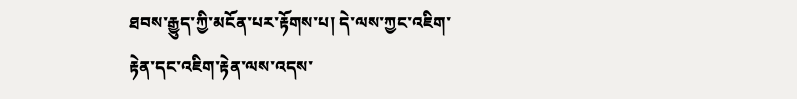ཐབས་རྒྱུད་ཀྱི་མངོན་པར་རྟོགས་པ། དེ་ལས་ཀྱང་འཇིག་རྟེན་དང་འཇིག་རྟེན་ལས་འདས་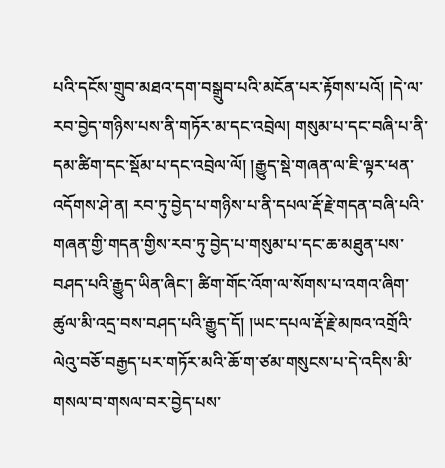པའི་དངོས་གྲུབ་མཐའ་དག་བསྒྲུབ་པའི་མངོན་པར་རྟོགས་པའོ། །དེ་ལ་རབ་བྱེད་གཉིས་པས་ནི་གཏོར་མ་དང་འབྲེལ། གསུམ་པ་དང་བཞི་པ་ནི་དམ་ཚིག་དང་སྡོམ་པ་དང་འབྲེལ་ལོ། །རྒྱུད་སྡེ་གཞན་ལ་ཇི་ལྟར་ཕན་འདོགས་ཤེ་ན། རབ་ཏུ་བྱེད་པ་གཉིས་པ་ནི་དཔལ་རྡོ་རྗེ་གདན་བཞི་པའི་གཞན་གྱི་གདན་གྱིས་རབ་ཏུ་བྱེད་པ་གསུམ་པ་དང་ཆ་མཐུན་པས་བཤད་པའི་རྒྱུད་ཡིན་ཞིང་། ཚིག་གོང་འོག་ལ་སོགས་པ་འགའ་ཞིག་ཚུལ་མི་འདྲ་བས་བཤད་པའི་རྒྱུད་དོ། །ཡང་དཔལ་རྡོ་རྗེ་མཁའ་འགྲོའི་ལེའུ་བཅོ་བརྒྱད་པར་གཏོར་མའི་ཆོ་ག་ཙམ་གསུངས་པ་དེ་འདིས་མི་གསལ་བ་གསལ་བར་བྱེད་པས་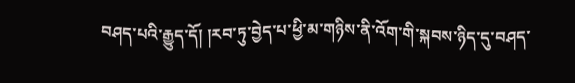བཤད་པའི་རྒྱུད་དོ། །རབ་ཏུ་བྱེད་པ་ཕྱི་མ་གཉིས་ནི་འོག་གི་སྐབས་ཉིད་དུ་བཤད་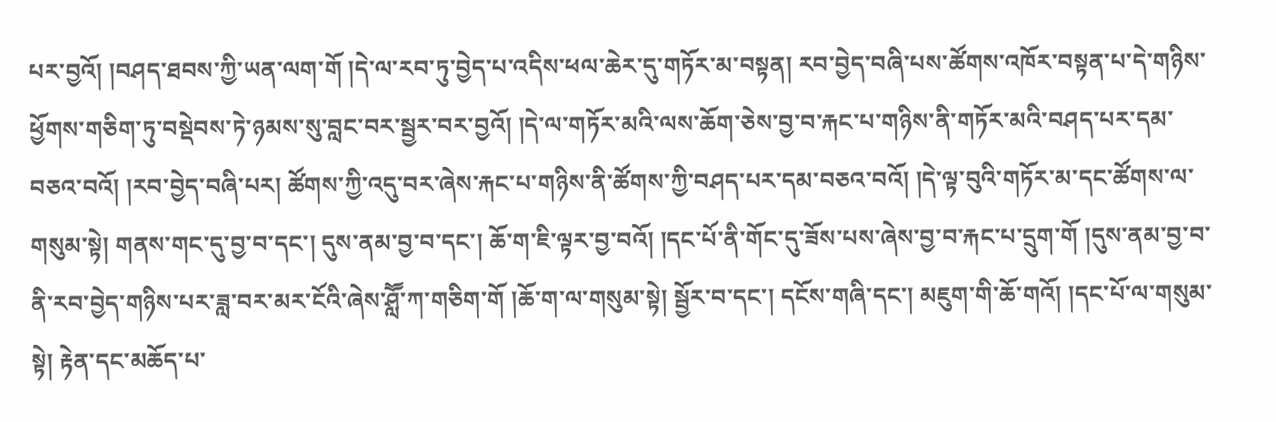པར་བྱའོ། །བཤད་ཐབས་ཀྱི་ཡན་ལག་གོ །དེ་ལ་རབ་ཏུ་བྱེད་པ་འདིས་ཕལ་ཆེར་དུ་གཏོར་མ་བསྟན། རབ་བྱེད་བཞི་པས་ཚོགས་འཁོར་བསྟན་པ་དེ་གཉིས་ཕྱོགས་གཅིག་ཏུ་བསྡེབས་ཏེ་ཉམས་སུ་བླང་བར་སྦྱར་བར་བྱའོ། །དེ་ལ་གཏོར་མའི་ལས་ཆོག་ཅེས་བྱ་བ་རྐང་པ་གཉིས་ནི་གཏོར་མའི་བཤད་པར་དམ་བཅའ་བའོ། །རབ་བྱེད་བཞི་པར། ཚོགས་ཀྱི་འདུ་བར་ཞེས་རྐང་པ་གཉིས་ནི་ཚོགས་ཀྱི་བཤད་པར་དམ་བཅའ་བའོ། །དེ་ལྟ་བུའི་གཏོར་མ་དང་ཚོགས་ལ་གསུམ་སྟེ། གནས་གང་དུ་བྱ་བ་དང་། དུས་ནམ་བྱ་བ་དང་། ཆོ་ག་ཇི་ལྟར་བྱ་བའོ། །དང་པོ་ནི་གོང་དུ་ཟོས་པས་ཞེས་བྱ་བ་རྐང་པ་དྲུག་གོ །དུས་ནམ་བྱ་བ་ནི་རབ་བྱེད་གཉིས་པར་ཟླ་བར་མར་ངོའི་ཞེས་ཤླཽ་ཀ་གཅིག་གོ །ཆོ་ག་ལ་གསུམ་སྟེ། སྦྱོར་བ་དང་། དངོས་གཞི་དང་། མཇུག་གི་ཆོ་གའོ། །དང་པོ་ལ་གསུམ་སྟེ། རྟེན་དང་མཆོད་པ་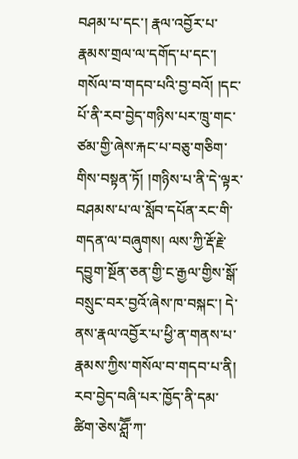བཤམ་པ་དང་། རྣལ་འབྱོར་པ་རྣམས་གྲལ་ལ་དགོད་པ་དང་། གསོལ་བ་གདབ་པའི་བྱ་བའོ། །དང་པོ་ནི་རབ་བྱེད་གཉིས་པར་ཁྲུ་གང་ཙམ་གྱི་ཞེས་རྐང་པ་བཅུ་གཅིག་གིས་བསྟན་ཏོ། །གཉིས་པ་ནི་དེ་ལྟར་བཤམས་པ་ལ་སློབ་དཔོན་རང་གི་གདན་ལ་བཞུགས། ལས་ཀྱི་རྡོ་རྗེ་དབྱུག་སྔོན་ཅན་གྱི་ང་རྒྱལ་གྱིས་སྒོ་བསྲུང་བར་བྱའོ་ཞེས་ཁ་བསྐང་། དེ་ནས་རྣལ་འབྱོར་པ་ཕྱི་ན་གནས་པ་རྣམས་ཀྱིས་གསོལ་བ་གདབ་པ་ནི། རབ་བྱེད་བཞི་པར་ཁྱོད་ནི་དམ་ཚིག་ཅེས་ཤླཽ་ཀ་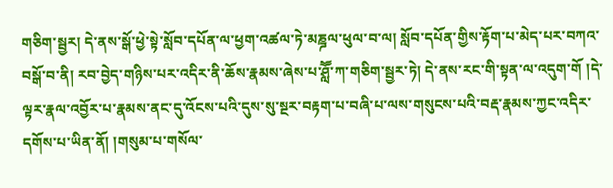གཅིག་སྦྱར། དེ་ནས་སྒོ་ཕྱེ་སྟེ་སློབ་དཔོན་ལ་ཕྱག་འཚལ་ཏེ་མཎྜལ་ཕུལ་བ་ལ། སློབ་དཔོན་གྱིས་རྟོག་པ་མེད་པར་བཀའ་བསྒོ་བ་ནི། རབ་བྱེད་གཉིས་པར་འདིར་ནི་ཆོས་རྣམས་ཞེས་པ་ཤླཽ་ཀ་གཅིག་སྦྱར་ཏེ། དེ་ནས་རང་གི་སྟན་ལ་འདུག་གོ །དེ་ལྟར་རྣལ་འབྱོར་པ་རྣམས་ནང་དུ་འོངས་པའི་དུས་སུ་སྔར་བརྟག་པ་བཞི་པ་ལས་གསུངས་པའི་བརྡ་རྣམས་ཀྱང་འདིར་དགོས་པ་ཡིན་ནོ། །གསུམ་པ་གསོལ་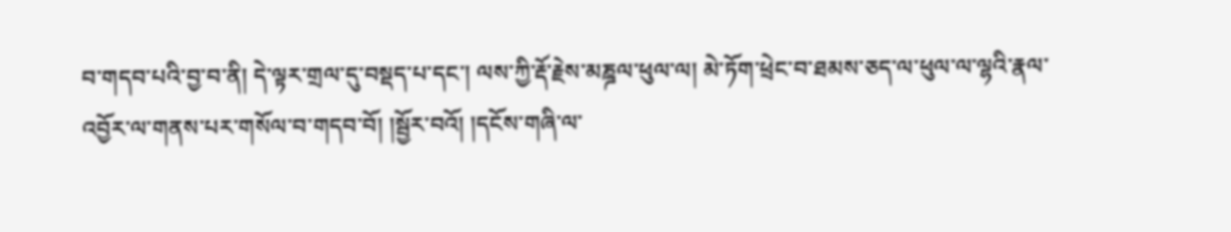བ་གདབ་པའི་བྱ་བ་ནི། དེ་ལྟར་གྲལ་དུ་བསྡད་པ་དང་། ལས་ཀྱི་རྡོ་རྗེས་མཎྜལ་ཕུལ་ལ། མེ་ཏོག་ཕྲེང་བ་ཐམས་ཅད་ལ་ཕུལ་ལ་ལྷའི་རྣལ་འབྱོར་ལ་གནས་པར་གསོལ་བ་གདབ་བོ། །སྦྱོར་བའོ། །དངོས་གཞི་ལ་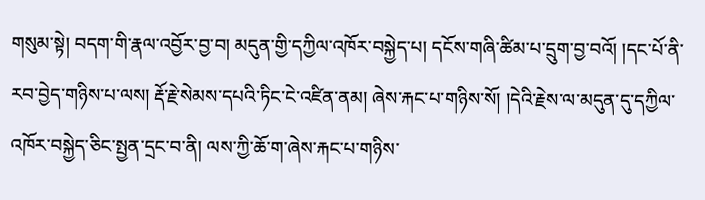གསུམ་སྟེ། བདག་གི་རྣལ་འབྱོར་བྱ་བ། མདུན་གྱི་དཀྱིལ་འཁོར་བསྐྱེད་པ། དངོས་གཞི་ཚིམ་པ་དྲུག་བྱ་བའོ། །དང་པོ་ནི་རབ་བྱེད་གཉིས་པ་ལས། རྡོ་རྗེ་སེམས་དཔའི་ཏིང་ངེ་འཛིན་ནམ། ཞེས་རྐང་པ་གཉིས་སོ། །དེའི་རྗེས་ལ་མདུན་དུ་དཀྱིལ་འཁོར་བསྐྱེད་ཅིང་སྤྱན་དྲང་བ་ནི། ལས་ཀྱི་ཆོ་ག་ཞེས་རྐང་པ་གཉིས་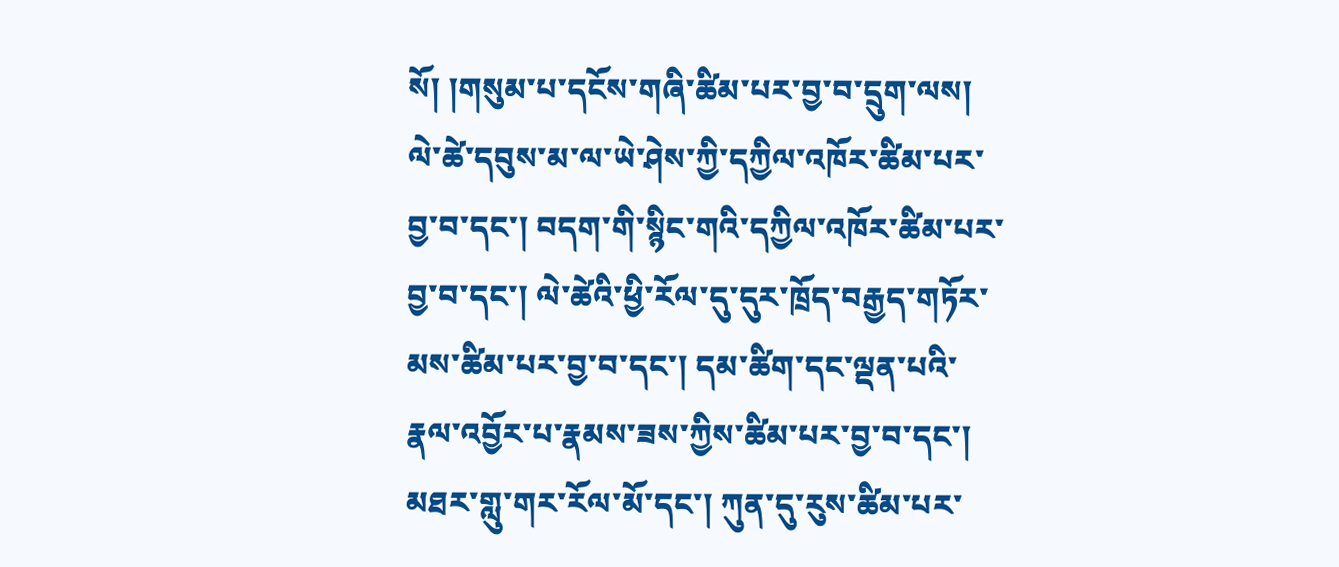སོ། །གསུམ་པ་དངོས་གཞི་ཚིམ་པར་བྱ་བ་དྲུག་ལས། ལེ་ཚེ་དབུས་མ་ལ་ཡེ་ཤེས་ཀྱི་དཀྱིལ་འཁོར་ཚིམ་པར་བྱ་བ་དང་། བདག་གི་སྙིང་གའི་དཀྱིལ་འཁོར་ཚིམ་པར་བྱ་བ་དང་། ལེ་ཚེའི་ཕྱི་རོལ་དུ་དུར་ཁྲོད་བརྒྱད་གཏོར་མས་ཚིམ་པར་བྱ་བ་དང་། དམ་ཚིག་དང་ལྡན་པའི་རྣལ་འབྱོར་པ་རྣམས་ཟས་ཀྱིས་ཚིམ་པར་བྱ་བ་དང་། མཐར་གླུ་གར་རོལ་མོ་དང་། ཀུན་དུ་རུས་ཚིམ་པར་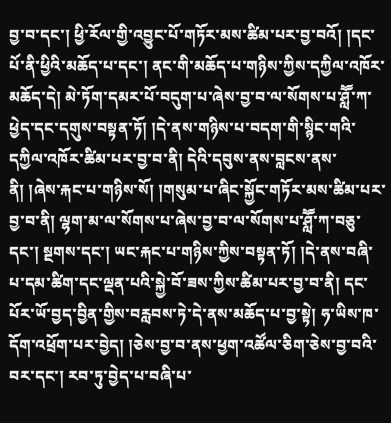བྱ་བ་དང་། ཕྱི་རོལ་གྱི་འབྱུང་པོ་གཏོར་མས་ཚིམ་པར་བྱ་བའོ། །དང་པོ་ནི་ཕྱིའི་མཆོད་པ་དང་། ནང་གི་མཆོད་པ་གཉིས་ཀྱིས་དཀྱིལ་འཁོར་མཆོད་དེ། མེ་ཏོག་དམར་པོ་བདུག་པ་ཞེས་བྱ་བ་ལ་སོགས་པ་ཤླཽ་ཀ་ཕྱེད་དང་དགུས་བསྟན་ཏོ། །དེ་ནས་གཉིས་པ་བདག་གི་སྙིང་གའི་དཀྱིལ་འཁོར་ཚིམ་པར་བྱ་བ་ནི། དེའི་དབུས་ནས་བླངས་ནས་ནི། །ཞེས་རྐང་པ་གཉིས་སོ། །གསུམ་པ་ཞིང་སྐྱོང་གཏོར་མས་ཚིམ་པར་བྱ་བ་ནི། ལྷག་མ་ལ་སོགས་པ་ཞེས་བྱ་བ་ལ་སོགས་པ་ཤླཽ་ཀ་བཅུ་དང་། སྔགས་དང་། ཡང་རྐང་པ་གཉིས་ཀྱིས་བསྟན་ཏོ། །དེ་ནས་བཞི་པ་དམ་ཚིག་དང་ལྡན་པའི་སྐྱེ་བོ་ཟས་ཀྱིས་ཚིམ་པར་བྱ་བ་ནི། དང་པོར་ཡོ་བྱད་བྱིན་གྱིས་བརླབས་ཏེ་དེ་ནས་མཆོད་པ་བྱ་སྟེ། ཧ་ཡིས་ཁ་དོག་འཕྲོག་པར་བྱེད། །ཅེས་བྱ་བ་ནས་ཕྱག་འཚོལ་ཅིག་ཅེས་བྱ་བའི་བར་དང་། རབ་ཏུ་བྱེད་པ་བཞི་པ་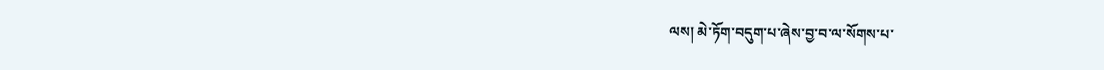ལས། མེ་ཏོག་བདུག་པ་ཞེས་བྱ་བ་ལ་སོགས་པ་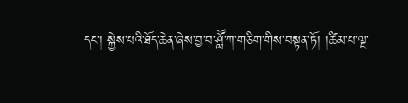དང་། སྐྱེས་པའི་ཐོད་ཆེན་ཞེས་བྱ་བ་ཤླཽ་ཀ་གཅིག་གིས་བསྟན་ཏོ། །ཚིམ་པ་ལྔ་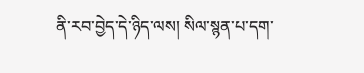ནི་རབ་བྱེད་དེ་ཉིད་ལས། སིལ་སྙན་པ་དག་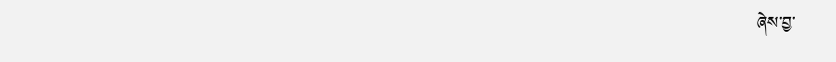ཞེས་བྱ་